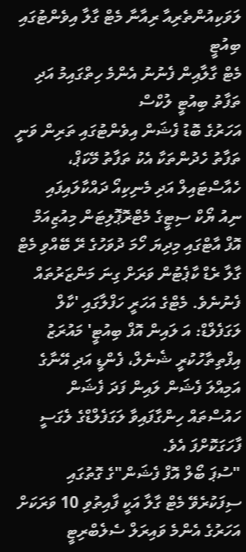ލަވަކިއުންތެރިއާ ރިއާނާ މެޓް ގާލާ އިވެންޓުގައި
ބިއުޓީ
މެޓް ގާލާއިން ފެނުނު އެންމެ ހިތްގައިމު އަދި ތަފާތު ބިއުޓީ ލުކްސް
އަހަރުގެ ބޮޑު ފެޝަން އިވެންޓުގައި ތަރިން ވަނީ ތަފާތު ހެދުންތަކާ އެކު ތަފާތު މޭކަޕް، ހެއާސްޓައިލް އަދި މެނިކިއޯ ދައްކާލައިފައި
ނިއު ޔޯކް ސިޓީގެ މެޓްރޮޕޮލިޓަން މިއުޒިއަމް އޮފް އާޓްގައި މިދިޔަ ހޯމަ ދުވަހުގެ ރޭ ބޭއްވި މެޓް ގާލާ ރެޑް ކާޕެޓުން ވަރަށް ގިނަ މަންޒަރުތައް ފެނުނެވެ. މެޓްގެ އަހަރީ ހަފްލާގައި 'ކާލް ލަގަފެލްޑް: އަ ލައިން އޮފް ބިއުޓީ' މައުރަޒު އިފްތިތާހުކުރީ ޝެނެލް، ފެންޑީ އަދި އޭނާގެ އަމިއްލަ ފެޝަން ލައިން ފަދަ ފެޝަން ހައުސްތައް ހިންގާފައިވާ ލަގަފެލްޑްގެ ލެގަސީ ފާހަގަކޮށްފަ އެވެ.
"ސުޕަ ބޯލް އޮފް ފެޝަން"ގެ ގޮތުގައި ސިފަކުރެވޭ މެޓް ގާލާ އަކީ ފާއިތުވި 10 ވަރަކަށް އަހަރުގެ އެންމެ ވައިރަލް ސެލެބްރިޓީ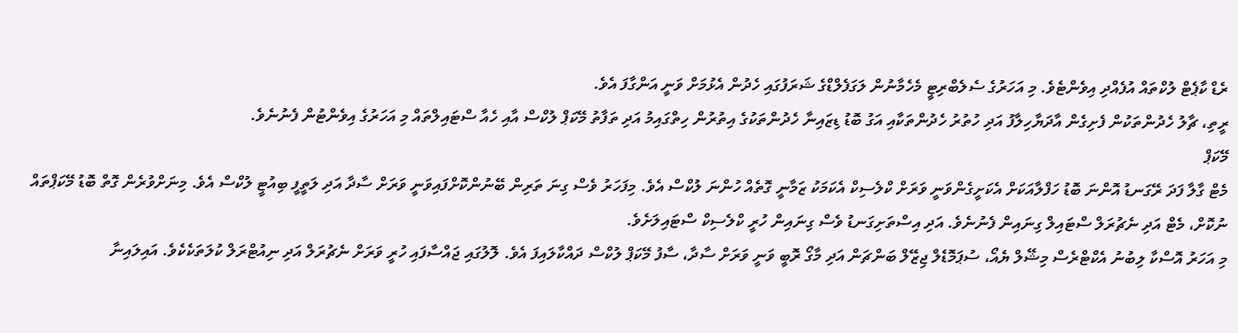ރެޑް ކާޕެޓް ލުކްތައް އުފެއްދި އިވެންޓެވެ. މި އަހަރުގެ ސެލެބްރިޓީ މެހެމާނުން ލަގަފެލްޑްގެ ޝަރަފުގައި ހެދުން އެޅުމަށް ވަނީ އަންގާފަ އެވެ.
ރީތި، ޗާލު ހެދުންތަކުން ފެށިގެން އާދަޔާހިލާފު އަދި ހުތުރު ހެދުންތަކާއި އަގު ބޮޑު ޑިޒައިނާ ހެދުންތަކުގެ އިތުރުން ހިތްގައިމު އަދި ތަފާތު މޭކަޕް ލުކްސް އާއި ހެއާ ސްޓައިލްތައް މި އަހަރުގެ އިވެންޓުން ފެނުނެވެ.
މޭކަޕް
މެޓް ގާލާ ފަދަ ރޭގަނޑު އޮންނަ ބޮޑު ހަފްލާއަކަށް އެކަށީގެންވަނީ ވަރަށް ކްލެސިކް އެކަމަކު ޒަމާނީ ގޮތެއް ހުންނަ ލުކްސް އެވެ. މިފަހަރު ވެސް ގިނަ ތަރިން ބޭނުންކޮށްފައިވަނީ ވަރަށް ސާދާ އަދި ލަތީފީ ބިއުޓީ ލުކްސް އެވެ. މިނަށްވުރެން ގޮތް ބޮޑު މޭކަޕްތައް ނުކޮށް، މެޓް އަދި ނެޗުރަލް ސްޓައިލް ގިނައިން ފެނުނެވެ. އަދި އިސްތަށިގަނޑު ވެސް ގިނައިން ހުރީ ކްލެސިކް ސްޓައިލަށެވެ.
މި އަހަރު އޮސްކާ ލިބުނު އެކްޓްރެސް މިޝޭލް ޔެއޯ، ސުޕަމޮޑެލް ޖިޒޭލް ބަންޗަން އަދި މާގޯ ރޮބީ ވަނީ ވަރަށް ސާދާ، ސާފު މޭކަޕް ލުކްސް ދައްކާލައިފަ އެވެ. ލޮލުގައި ޖައްސާފައި ހުރީ ވަރަށް ނެޗުރަލް އަދި ނިއުޓްރަލް ކުލަތަކެކެވެ. އައިލައިނާ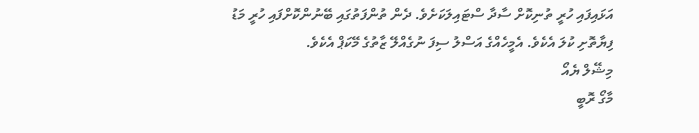އަޅައިފައި ހުރީ ތުނިކޮށް ސާދާ ސްޓައިލަކަށެވެ. ދެން ތުންފަތުގައި ބޭނުންކޮށްފައި ހުރީ މަޑު ފިޔާތޮށި ކުލަ އެކެވެ. އެމީހެއްގެ އަސްލު ސިފަ ނުގެއްލޭ ޒާތުގެ މޭކަޕް އެކެވެ.
މިޝޭލް ޔެއޯ
މާގޯ ރޮބީ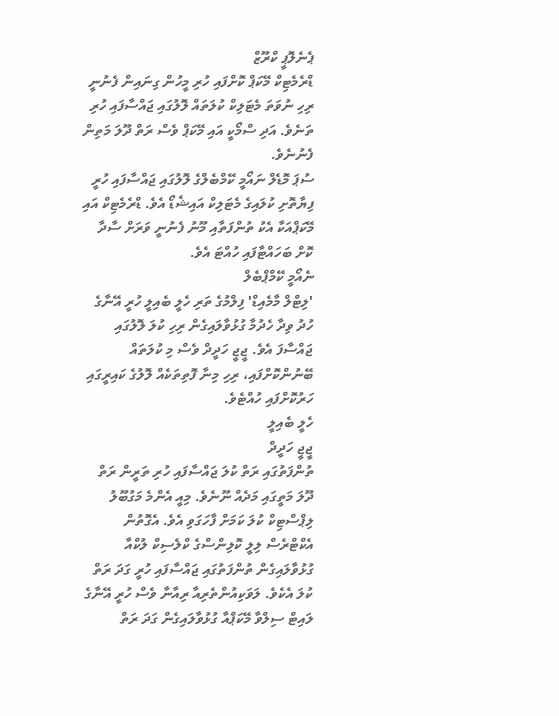ޕެނެލޮޕީ ކްރޫޒް
ޑްރެމެޓިކް މޭކަޕް ކޮށްފައި ހުރި މީހުން ގިނައިން ފެނުނީ ރިހި ނުވަތަ މެޓަލިކް ކުލަތައް ލޮލުގައި ޖައްސާފައި ހުރި ތަނެވެ. އަދި ސްމޯކީ އައި މޭކަޕް ވެސް ރަތް ދޫލަ މަތިން ފެނުނެވެ.
ސުޕަ މޮޑެލް ނައޯމީ ކޭމްބެލްގެ ލޮލުގައި ޖައްސާފައި ހުރީ ފިޔާތޮށި ކުލައިގެ މެޓަލިކް އައިޝެޑޯ އެވެ. ޑްރެމެޓިކް އައި މޭކަޕްއަކާ އެކު ތުންފަތާއި މޫނު ފެނުނީ ވަރަށް ސާދާ ކޮށް ބަހައްޓާފައި ހުއްޓަ އެވެ.
ނެއޯމީ ކޭމްޕްބެލް
'ލިޓްލް މާމެއިޑް' ފިލްމުގެ ތަރި ހެލީ ބެއިލީ ހުރީ އޭނާގެ ހުދު ވިދާ ހެދުމާ ގުޅުވާލައިގެން ރިހި ކުލަ ލޮލުގައި ޖައްސާފަ އެވެ. ޖީޖީ ހަދީދް ވެސް މި ކުލަތައް ބޭނުންކޮށްފައި، ރިހި މިނާ ފޮތިތަކެއް ލޮލުގެ ކައިރީގައި ހަރުކޮށްފައި ހުއްޓެވެ.
ހެލީ ބެއިލީ
ޖީޖީ ހަދީދް
ތުންފަތުގައި ރަތް ކުލަ ޖައްސާފައި ހުރި ތަރީން ރަތް ދޫލަ މަތީގައި މަދެއް ނޫނެވެ. މިއީ އެންމެ މަގުބޫލު ލިޕްސްޓިކް ކުލަ ކަމަށް ފާހަގަވި އެވެ. އެގޮތުން އެކްޓްރެސް ލިލީ ކޮލިންސްގެ ކްލެސިކް ލުކްއާ ގުޅުވާލައިގެން ތުންފަތުގައި ޖައްސާފައި ހުރީ ގަދަ ރަތް ކުލަ އެކެވެ. ލަވަކިއުންތެރިއާ ރިއާނާ ވެސް ހުރީ އޭނާގެ ލައިޓް ސިލްވާ މޭކަޕްއާ ގުޅުވާލައިގެން ގަދަ ރަތް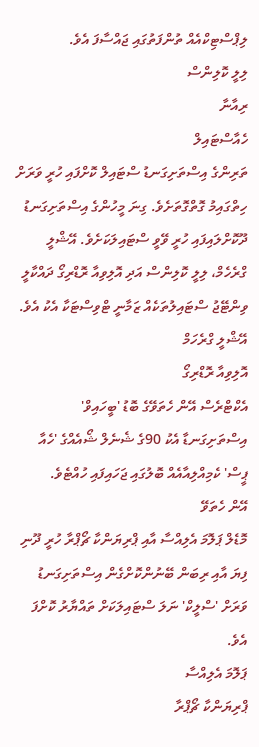ލިޕްސްޓިކްއެއް ތުންފަތުގައި ޖައްސާފަ އެވެ.
ލިލީ ކޮލިންސް
ރިއާނާ
ހެއާސްޓައިލް
ތަރިންގެ އިސްތަށިގަނޑު ސްޓައިލް ކޮށްފައި ހުރީ ވަރަށް ހިތްގައިމު ގޮތްގޮތަށެވެ. ގިނަ މީހުންގެ އިސްތަށިގަނޑު ދޫކޮށްލައިފައި ހުރީ ވޭވީ ސްޓައިލަކަށެވެ. އޭޝްލީ ގްރެހެމް، ލިލީ ކޮލިންސް އަދި އޮލިވިއާ ރޮޑްރިގޯ ދައްކާލީ ވިންޓޭޖު ސްޓައިލުތަކެއް ޒަމާނީ ޓްވިސްޓަކާ އެކު އެވެ.
އޭޝްލީ ގްރެހަމް
އޮލިވިއާ ރޮޑްރިގޯ
އެކްޓްރެސް އޭން ހެތަވޭގެ ބޮޑު 'ބީހައިވް' އިސްތަށިގަނޑާ އެކު 90ގެ ޝެނެލް ޝޯއެއްގެ 'ހެއާ ޕީސް' ކެމިއްލިއާއެއް ބޮލުގައި ޖަހައިފައި ހުއްޓެވެ.
އޭން ހެތަވޭ
މޮޑެލް ޕަލޮމަ އެލިއްސާ އާއި ޕްރިޔަންކާ ޗޯޕްރާ ހުރީ ދޫނި ފިޔަ އާއި ރިބަން ބޭނުންކޮށްގެން އިސްތަށިގަނޑު ވަރަށް 'ސްލީކް' ނަލަ ސްޓައިލަކަށް ތައްޔާރު ކޮށްފަ އެވެ.
ޕަލޮމަ އެލިއްސާ
ޕްރިޔަންކާ ޗޯޕްރާ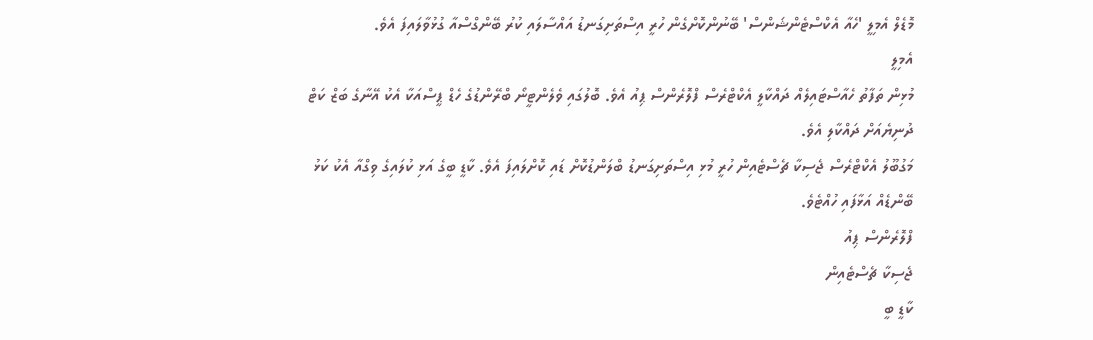މޮޑެލް އެމިލީ 'ހެއާ އެކްސްޓެންޝަންސް' ބޭނުންކޮށްގެން ހުރީ އިސްތަށިގަނޑު އައްސާލައި ކުރު ބޭންގްސްއާ ގުޅުވާލައިފަ އެވެ.
އެމިލީ
މުޅިން ތަފާތު ހެއާސްޓައިލެއް ދައްކާލީ އެކްޓްރެސް ފްލޮރެންސް ޕިއު އެވެ. ބޮލުގައި ވެލެންޓީނޯ ބްރޭންޑުގެ ހެޑް ޕީސްއަކާ އެކު އޭނާގެ ބަޒް ކަޓް ދުނިޔެއަށް ދައްކާލި އެވެ.
މަގުބޫލު އެކްޓްރެސް ޖެސިކާ ޗެސްޓެއިން ހުރީ މުޅި އިސްތަށިގަނޑު ބްލަންޑުކޮށް ޑައި ކޮށްލައިފަ އެވެ. ކާޑީ ބީގެ އަޅި ކުލައިގެ ވިގްއާ އެކު ކަޅު ބޭންޑެއް އަޅާފައި ހުއްޓެވެ.
ފްލޮރެންސް ޕިއު
ޖެސިކާ ޗެސްޓެއިން
ކާޑީ ބީ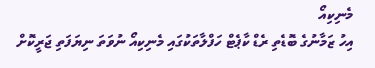މެނިކިއޯ
އިހު ޒަމާނުގެ ބޮޑެތި ރެޑް ކާޕެޓް ހަފްލާތަކުގައި މެނިކިއޯ ނުވަތަ ނިޔަފަތި ޖަރީކޮށް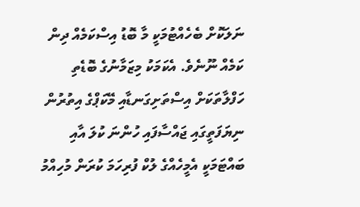ނަލަކޮށް ބެހެއްޓުމަކީ މާ ބޮޑު އިސްކަމެއް ދިން ކަމެއް ނޫނެވެ. އެކަމަކު މިޒަމާނުގެ ބޮޑެތި ހަފްލާތަކަށް އިސްތަށިގަނޑާއި މޭކަޕްގެ އިތުރުން ނިޔަފަތީގައި ޖައްސާފައި ހުންނަ ކުލަ އާއި ބައްޓަމަކީ އެމީހެއްގެ ލުކް ފުރިހަމަ ކުރަން މުހިއްމު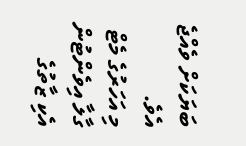ބަޔަކަށް ވެއްޖެ އެވެ.
މި އަހަރުގެ މެޓް ގާލާ އިވެންޓުން އެކި ޒާތުގެ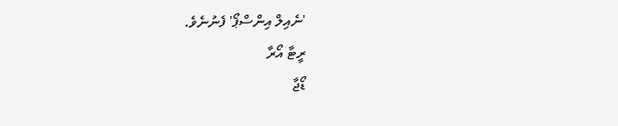'ނެއިލް އިންސްޕޯ' ފެނުނެވެ.
ރީޓާ އޯރާ
ޑޯޖާ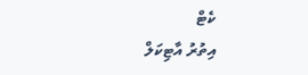ކެޓް
އިތުރު އާޓިކަލް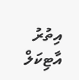އިތުރު އާޓިކަލް